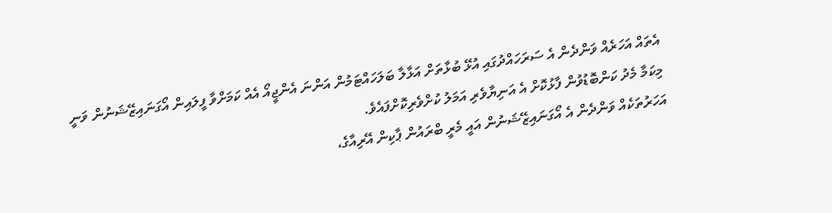އެތައް އަހަރެއް ވަންދެން އެ ސަރަހައްދުގައި އުޅޭ ބުޅާތަށް އަޅާލާ ބަލަހައްޓަމުން އަންނަ އެންޖީއޯ އެއް ކަމަށްވާ ފީލައިން އޯގަނައިޒޭޝަނުން ވަނީ މިކަމާ މެދު ކަންބޮޑުވުން ފާޅުކޮށް އެ އަނިޔާވެރި އަމަލު ކުށްވެރިކޮށްފައެވެ.
އަހަރުތަކެއް ވަންދެން އެ އޯގަނައިޒޭޝަނުން އައީ މެރީ ބްރައުން ޕާކިން އޭރިއާގެ،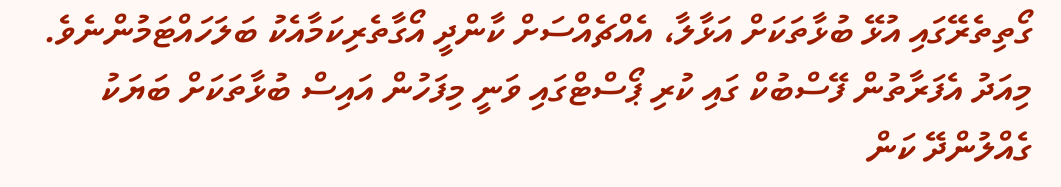ގޯތިތެރޭގައި އުޅޭ ބުޅާތަކަށް އަޅާލާ، އެއްޗެއްސަށް ކާންދީ އޯގާތެރިކަމާއެކު ބަލަހައްޓަމުންނެވެ.
މިއަދު އެފަރާތުން ފޭސްބުކް ގައި ކުރި ޕޯސްޓްގައި ވަނީ މިފަހުން އައިސް ބުޅާތަކަށް ބަޔަކު ގެއްލުންދޭ ކަން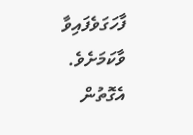ފާހަގަވެފައިވާ ވާކަމަށެވެ. އެގޮތުން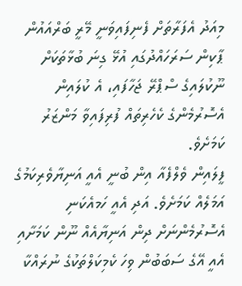މިއަދު އެފަރާތަށް ފެނިފައިވަނީ މޭރީ ބަރްއައުން ޕާކިން ސަރަހައްދުގައި އުޅޭ ގިނަ ބުޅާތަކަށް ނޫކުލައިގެ ސްޕްރޭ ޖަހާފައި، އެ ކުލައިން އެސޮރުމެންގެ ކެހެރިތައް ފުރިފައިވާ މަންޒަރު ކަމަށެވެ.
ފީލައިން ވެލްފެއާ އިން ބުނީ އެއީ އަނިޔާވެރިކަމުގެ އަމަލެއް ކަމަށެވެ. އަދި އެއީ ހަމއެކަނި އެސޮރުމެންނަށް ދިން އަނިޔާއެއް ނޫން ކަމަށާއި އެއީ އޭގެ ސަބަބުން ވިހަ ކެމިކަލްތަކުގެ ނުރައްކާ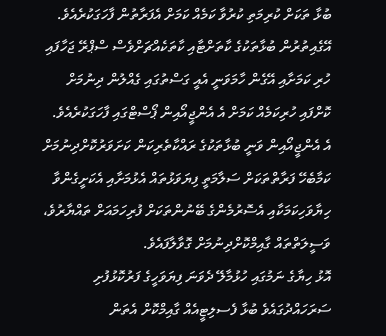ބުޅާ ތަކަށް ކުރިމަތި ކުރުވާ ކަމެއް ކަމަށް އެފަރާތުން ފާހަގަކުރެއެވެ.
އޭގެއިތުރުން ބުޅާތަކުގެ ކާތަށްޓާއި ކާތަކެއްޗަށްވެސް ސްޕްރޭ ޖަހާފައި ހުރި ކަމަށާއި އޭގެން ހާމަވަނީ އެއީ ގަސްތުގައި ގެއްލުން ދިނުމަށް ކޮށްފައި ހުރިކަމެއް ކަމަށް އެ އެންޖީއޯއިން ޕޯސްޓްގައި ފާހަގަކުރެއެވެ.
އެ އެންޖީއޯއިން ވަނީ ބުޅާތަކުގެ ރައްކާތެރިކަން ކަށަވަރުކޮށްދިނުމަށް ކަމާބެހޭ ފަރާތްތަކަށް ސަލާމަތީ ފިޔަވަޅުތައް އެޅުމަށާއި އެކަށީގެންވާ ހިޔާވަހިކަމަކާއި އެސޮރުމެންގެ ބޭނުންތަކަށް ފުރިހަމައަށް ތައްޔާރުވެ، ވަސީލަތްތައް ގާއިމްކޮށްދިނުމަށް ގޮވާލާފައެވެ.
އޮޅު ހިޔާގެ ނަމުގައި ހުޅުމާލޭ ދެވަނަ ފިޔަވަހީގެ ފަރުކޮޅުފުށި ސަރަހައްދުގައެވެ ބުޅާ ފެސލިޓީއެއް ގާއިމްކޮށް އެތަން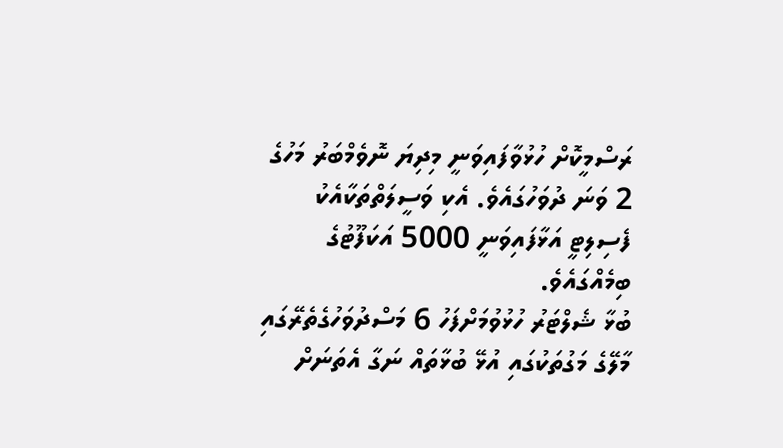ރަސްމީކޮށް ހުޅުވާފައިވަނީ މިދިޔަ ނޮވެމްބަރު މަހުގެ 2 ވަނަ ދުވަހުގައެވެ. އެކި ވަސީލަތްތަކާއެކު ފެސިލިޓީ އަޅާފައިވަނީ 5000 އަކަފޫޓުގެ ބިމެއްގައެވެ.
ބުޅާ ޝެލްޓަރު ހުޅުވުމަށްފަހު 6 މަސްދުވަހުގެތެރޭގައި މާލޭގެ މަގުތަކުގައި އުޅޭ ބުޅާތައް ނަގާ އެތަނަށް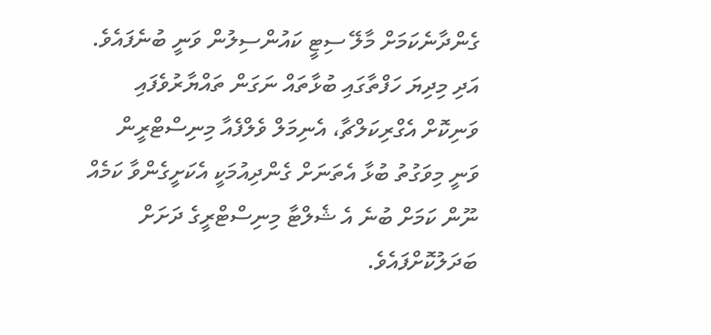ގެންދާނެކަމަށް މާލޭ ސިޓީ ކައުންސިލުން ވަނީ ބުނެފައެވެ. އަދި މިދިޔަ ހަފްތާގައި ބުޅާތައް ނަގަން ތައްޔާރުވެފައި ވަނިކޮށް އެގްރިކަލްޗާ، އެނިމަލް ވެލްފެއާ މިނިސްޓްރީން ވަނީ މިވަގުތު ބުޅާ އެތަނަށް ގެންދިއުމަކީ އެކަށީގެންވާ ކަމެއް ނޫން ކަމަށް ބުނެ އެ ޝެލްޓާ މިނިސްޓްރީގެ ދަށަށް ބަދަލުކޮށްފައެވެ.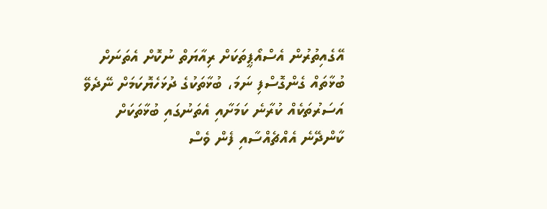އޭގެއިތުރުން އެސްއޯޕީތަކަށް ރިއާޔަތް ނުކޮށް އެތަނަށް ބުޅާތައް ގެންގޮސްފި ނަމަ، ބުޅާތަކުގެ ދުޅަހެޔޮކަމަށް ނޭދެވޭ އަސަރުތަކެއް ކުރާނެ ކަމަށާއި އެތަނުގައި ބުޅާތަކަށް ކާންދޭނެ އެއްޗެއްސާއި ފެން ވެސް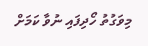މިވަގުތު ހޯދިފައި ނުވާ ކަމަށް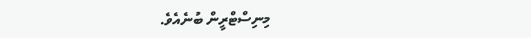މިނިސްޓްރީން ބުނެއެވެ.